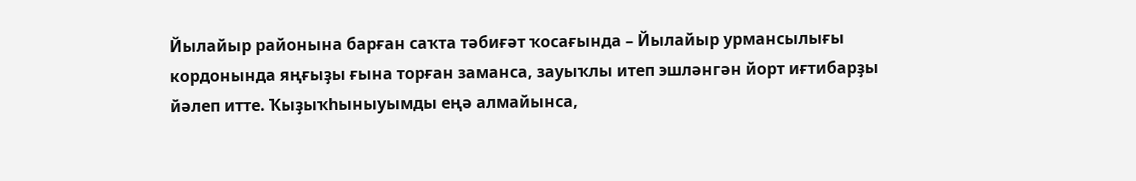Йылайыр районына барған саҡта тәбиғәт ҡосағында – Йылайыр урмансылығы кордонында яңғыҙы ғына торған заманса, зауыҡлы итеп эшләнгән йорт иғтибарҙы йәлеп итте. Ҡыҙыҡһыныуымды еңә алмайынса,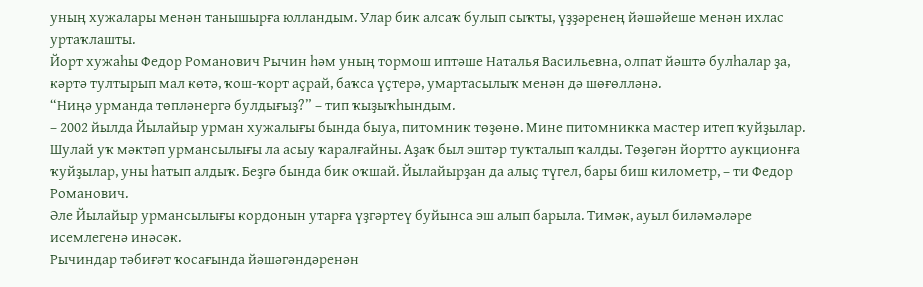уның хужалары менән танышырға юлландым. Улар бик алсаҡ булып сыҡты, үҙҙәренең йәшәйеше менән ихлас уртаҡлашты.
Йорт хужаһы Федор Романович Рычин һәм уның тормош иптәше Наталья Васильевна, олпат йәштә булһалар ҙа, кәртә тултырып мал көтә, ҡош-ҡорт аҫрай, баҡса үҫтерә, умартасылыҡ менән дә шөғөлләнә.
“Ниңә урманда төпләнергә булдығыҙ?” – тип ҡыҙыҡһындым.
– 2002 йылда Йылайыр урман хужалығы бында быуа, питомник төҙөнө. Мине питомникка мастер итеп ҡуйҙылар. Шулай уҡ мәктәп урмансылығы ла асыу ҡаралғайны. Аҙаҡ был эштәр туҡталып ҡалды. Төҙөгән йортто аукционға ҡуйҙылар, уны һатып алдыҡ. Беҙгә бында бик оҡшай. Йылайырҙан да алыҫ түгел, бары биш километр, – ти Федор Романович.
Әле Йылайыр урмансылығы кордонын утарға үҙгәртеү буйынса эш алып барыла. Тимәк, ауыл биләмәләре исемлегенә инәсәк.
Рычиндар тәбиғәт ҡосағында йәшәгәндәренән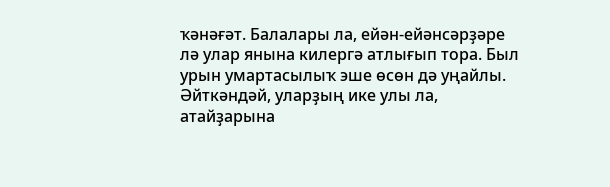ҡәнәғәт. Балалары ла, ейән-ейәнсәрҙәре лә улар янына килергә атлығып тора. Был урын умартасылыҡ эше өсөн дә уңайлы. Әйткәндәй, уларҙың ике улы ла, атайҙарына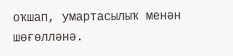оҡшап, умартасылыҡ менән шөғөлләнә.